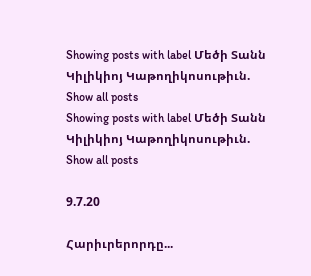Showing posts with label Մեծի Տանն Կիլիկիոյ Կաթողիկոսութիւն. Show all posts
Showing posts with label Մեծի Տանն Կիլիկիոյ Կաթողիկոսութիւն. Show all posts

9.7.20

Հարիւրերորդը...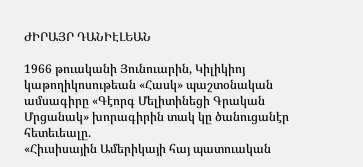ԺԻՐԱՅՐ ԴԱՆԻԷԼԵԱՆ

1966 թուականի Յունուարին, Կիլիկիոյ կաթողիկոսութեան «Հասկ» պաշտօնական ամսագիրը «Գէորգ Մելիտինեցի Գրական Մրցանակ» խորագիրին տակ կը ծանուցանէր հետեւեալը.
«Հիւսիսային Ամերիկայի հայ պատուական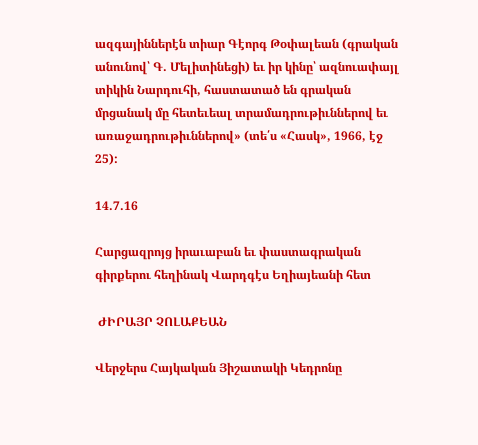ազգայիններէն տիար Գէորգ Թօփալեան (գրական անունով՝ Գ. Մելիտինեցի) եւ իր կինը՝ ազնուափայլ տիկին Նարդուհի, հաստատած են գրական մրցանակ մը հետեւեալ տրամադրութիւններով եւ առաջադրութիւններով» (տե՛ս «Հասկ», 1966, էջ 25):

14.7.16

Հարցազրոյց իրաւաբան եւ փաստագրական գիրքերու հեղինակ Վարդգէս Եղիայեանի հետ

 ԺԻՐԱՅՐ ՉՈԼԱՔԵԱՆ

Վերջերս Հայկական Յիշատակի Կեդրոնը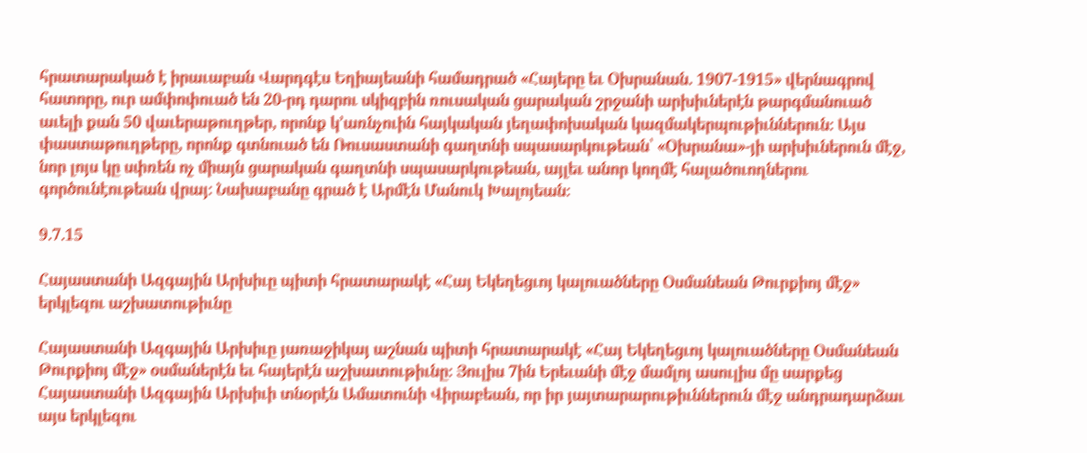հրատարակած է իրաւաբան Վարդգէս Եղիայեանի համադրած «Հայերը եւ Օխրանան. 1907-1915» վերնագրով հատորը, ուր ամփոփուած են 20-րդ դարու սկիզբին ռուսական ցարական շրջանի արխիւներէն թարգմանուած աւելի քան 50 վաւերաթուղթեր, որոնք կ՚առնչուին հայկական յեղափոխական կազմակերպութիւններուն։ Այս փաստաթուղթերը, որոնք գտնուած են Ռուսաստանի գաղտնի սպասարկութեան՝ «Օխրանա»-յի արխիւներուն մէջ, նոր լոյս կը սփռեն ոչ միայն ցարական գաղտնի սպասարկութեան, այլեւ անոր կողմէ հալածուողներու գործունէութեան վրայ։ Նախաբանը գրած է Արմէն Մանուկ Խալոյեան։

9.7.15

Հայաստանի Ազգային Արխիւը պիտի հրատարակէ «Հայ Եկեղեցւոյ կալուածները Օսմանեան Թուրքիոյ մէջ» երկլեզու աշխատութիւնը

Հայաստանի Ազգային Արխիւը յառաջիկայ աշնան պիտի հրատարակէ «Հայ Եկեղեցւոյ կալուածները Օսմանեան Թուրքիոյ մէջ» օսմաներէն եւ հայերէն աշխատութիւնը։ Յուլիս 7ին Երեւանի մէջ մամլոյ ասուլիս մը սարքեց Հայաստանի Ազգային Արխիւի տնօրէն Ամատունի Վիրաբեան, որ իր յայտարարութիւններուն մէջ անդրադարձաւ այս երկլեզու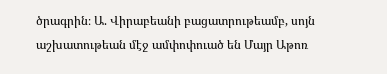ծրագրին։ Ա. Վիրաբեանի բացատրութեամբ, սոյն աշխատութեան մէջ ամփոփուած են Մայր Աթոռ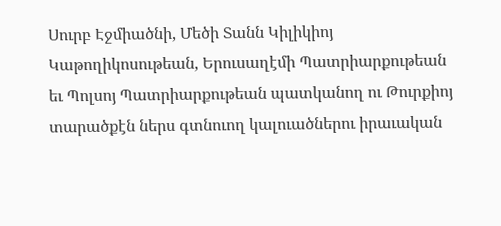Սուրբ Էջմիածնի, Մեծի Տանն Կիլիկիոյ Կաթողիկոսութեան, Երուսաղէմի Պատրիարքութեան եւ Պոլսոյ Պատրիարքութեան պատկանող ու Թուրքիոյ տարածքէն ներս գտնուող կալուածներու իրաւական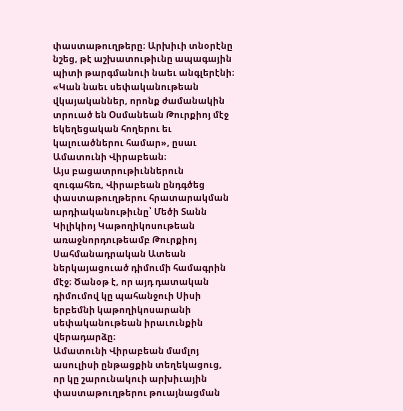փաստաթուղթերը։ Արխիւի տնօրէնը նշեց, թէ աշխատութիւնը ապագային պիտի թարգմանուի նաեւ անգլերէնի։ «Կան նաեւ սեփականութեան վկայականներ, որոնք ժամանակին տրուած են Օսմանեան Թուրքիոյ մէջ եկեղեցական հողերու եւ կալուածներու համար», ըսաւ Ամատունի Վիրաբեան։
Այս բացատրութիւններուն զուգահեռ, Վիրաբեան ընդգծեց փաստաթուղթերու հրատարակման արդիականութիւնը՝ Մեծի Տանն Կիլիկիոյ Կաթողիկոսութեան առաջնորդութեամբ Թուրքիոյ Սահմանադրական Ատեան ներկայացուած դիմումի համագրին մէջ։ Ծանօթ է, որ այդ դատական դիմումով կը պահանջուի Սիսի երբեմնի կաթողիկոսարանի սեփականութեան իրաւունքին վերադարձը։
Ամատունի Վիրաբեան մամլոյ ասուլիսի ընթացքին տեղեկացուց, որ կը շարունակուի արխիւային փաստաթուղթերու թուայնացման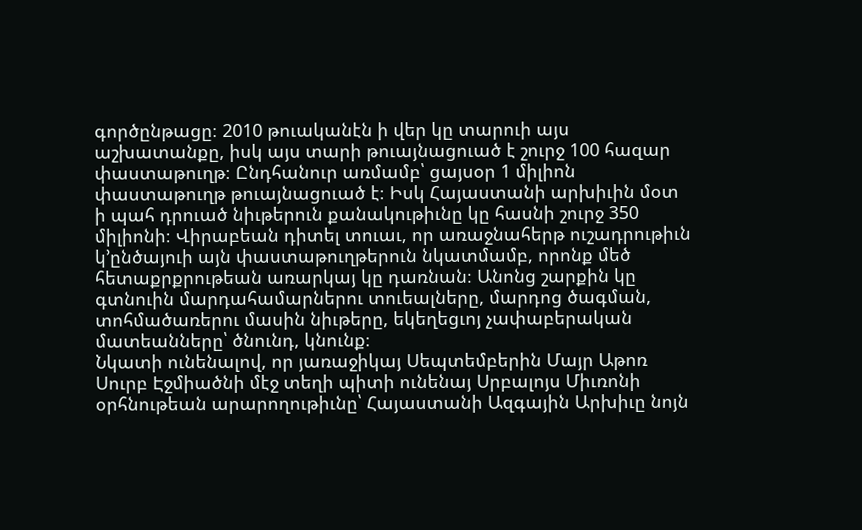գործընթացը։ 2010 թուականէն ի վեր կը տարուի այս աշխատանքը, իսկ այս տարի թուայնացուած է շուրջ 100 հազար փաստաթուղթ։ Ընդհանուր առմամբ՝ ցայսօր 1 միլիոն փաստաթուղթ թուայնացուած է։ Իսկ Հայաստանի արխիւին մօտ ի պահ դրուած նիւթերուն քանակութիւնը կը հասնի շուրջ 350 միլիոնի։ Վիրաբեան դիտել տուաւ, որ առաջնահերթ ուշադրութիւն կ՚ընծայուի այն փաստաթուղթերուն նկատմամբ, որոնք մեծ հետաքրքրութեան առարկայ կը դառնան։ Անոնց շարքին կը գտնուին մարդահամարներու տուեալները, մարդոց ծագման, տոհմածառերու մասին նիւթերը, եկեղեցւոյ չափաբերական մատեանները՝ ծնունդ, կնունք։
Նկատի ունենալով, որ յառաջիկայ Սեպտեմբերին Մայր Աթոռ Սուրբ Էջմիածնի մէջ տեղի պիտի ունենայ Սրբալոյս Միւռոնի օրհնութեան արարողութիւնը՝ Հայաստանի Ազգային Արխիւը նոյն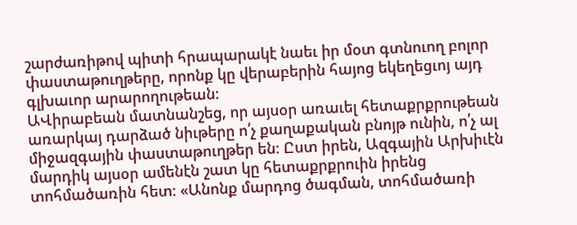շարժառիթով պիտի հրապարակէ նաեւ իր մօտ գտնուող բոլոր փաստաթուղթերը, որոնք կը վերաբերին հայոց եկեղեցւոյ այդ գլխաւոր արարողութեան։
ԱՎիրաբեան մատնանշեց, որ այսօր առաւել հետաքրքրութեան առարկայ դարձած նիւթերը ո՛չ քաղաքական բնոյթ ունին, ո՛չ ալ միջազգային փաստաթուղթեր են։ Ըստ իրեն, Ազգային Արխիւէն մարդիկ այսօր ամենէն շատ կը հետաքրքրուին իրենց տոհմածառին հետ։ «Անոնք մարդոց ծագման, տոհմածառի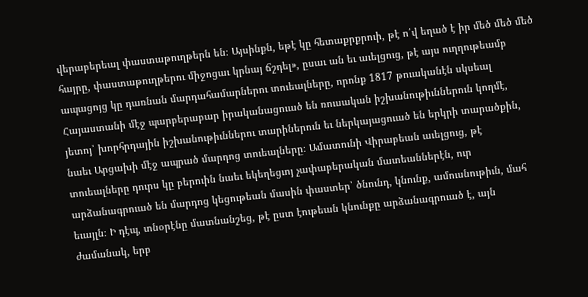վերաբերեալ փաստաթուղթերն են։ Այսինքն, եթէ կը հետաքրքրուի, թէ ո՛վ եղած է իր մեծ մեծ մեծ հայրը, փաստաթուղթերու միջոցաւ կրնայ ճշդել», ըսաւ ան եւ աւելցուց, թէ այս ուղղութեամբ ապացոյց կը դառնան մարդահամարներու տուեալները, որոնք 1817 թուականէն սկսեալ Հայաստանի մէջ պարբերաբար իրականացուած են ռուսական իշխանութիւններուն կողմէ, յետոյ՝ խորհրդային իշխանութիւններու տարիներուն եւ ներկայացուած են երկրի տարածքին, նաեւ Արցախի մէջ ապրած մարդոց տուեալները։ Ամատունի Վիրաբեան աւելցուց, թէ տուեալները դուրս կը բերուին նաեւ եկեղեցւոյ չափաբերական մատեաններէն, ուր արձանագրուած են մարդոց կեցութեան մասին փաստեր՝ ծնունդ, կնունք, ամուսնութիւն, մահ եւայլն։ Ի դէպ, տնօրէնը մատնանշեց, թէ ըստ էութեան կնունքը արձանագրուած է, այն ժամանակ, երբ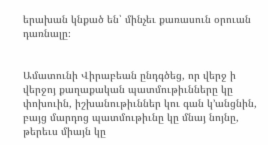երախան կնքած են՝ մինչեւ քառասուն օրուան դառնալը։


Ամատունի Վիրաբեան ընդգծեց, որ վերջ ի վերջոյ քաղաքական պատմութիւնները կը փոխուին, իշխանութիւններ կու գան կ՚անցնին, բայց մարդոց պատմութիւնը կը մնայ նոյնը, թերեւս միայն կը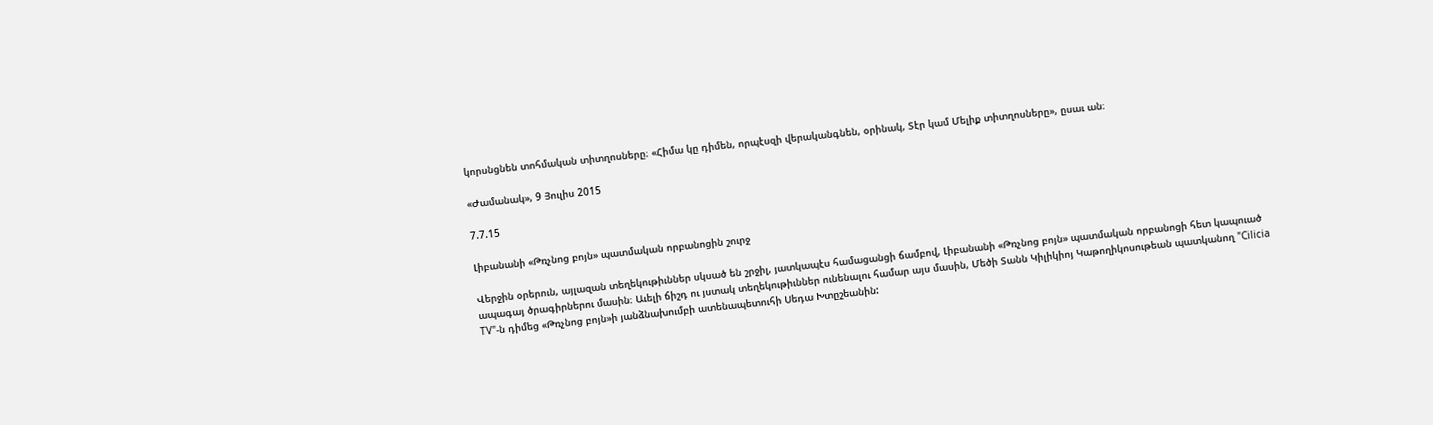կորսնցնեն տոհմական տիտղոսները։ «Հիմա կը դիմեն, որպէսզի վերականգնեն, օրինակ, Տէր կամ Մելիք տիտղոսները», ըսաւ ան։

«Ժամանակ», 9 Յուլիս 2015

7.7.15

Լիբանանի «Թռչնոց բոյն» պատմական որբանոցին շուրջ

Վերջին օրերուն, այլազան տեղեկութիւններ սկսած են շրջիլ, յատկապէս համացանցի ճամբով, Լիբանանի «Թռչնոց բոյն» պատմական որբանոցի հետ կապուած ապագայ ծրագիրներու մասին։ Աւելի ճիշդ ու յստակ տեղեկութիւններ ունենալու համար այս մասին, Մեծի Տանն Կիլիկիոյ Կաթողիկոսութեան պատկանող "Cilicia TV"-ն դիմեց «Թռչնոց բոյն»ի յանձնախումբի ատենապետուհի Սեդա Խտըշեանին: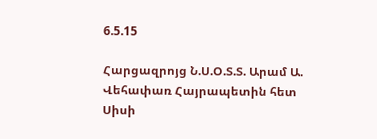6.5.15

Հարցազրոյց Ն.Ս.Օ.Տ.Տ. Արամ Ա. Վեհափառ Հայրապետին հետ Սիսի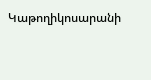Կաթողիկոսարանի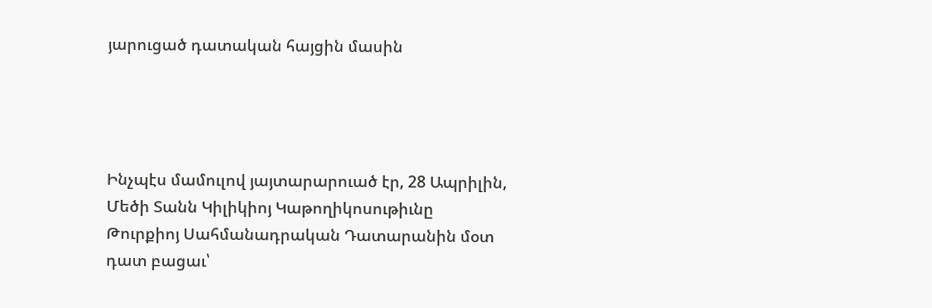յարուցած դատական հայցին մասին




Ինչպէս մամուլով յայտարարուած էր, 28 Ապրիլին, Մեծի Տանն Կիլիկիոյ Կաթողիկոսութիւնը Թուրքիոյ Սահմանադրական Դատարանին մօտ դատ բացաւ՝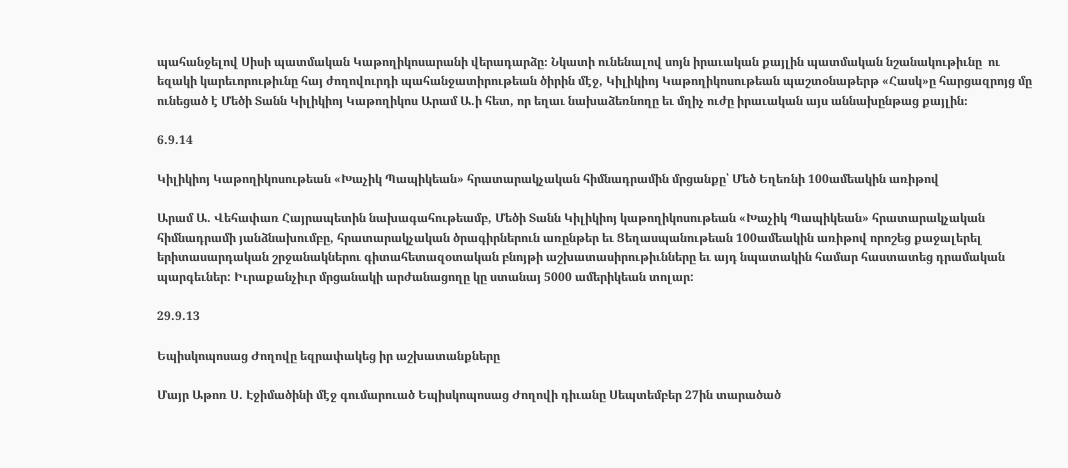պահանջելով Սիսի պատմական Կաթողիկոսարանի վերադարձը։ Նկատի ունենալով սոյն իրաւական քայլին պատմական նշանակութիւնը  ու եզակի կարեւորութիւնը հայ ժողովուրդի պահանջատիրութեան ծիրին մէջ, Կիլիկիոյ Կաթողիկոսութեան պաշտօնաթերթ «Հասկ»ը հարցազրոյց մը ունեցած է Մեծի Տանն Կիլիկիոյ Կաթողիկոս Արամ Ա.ի հետ, որ եղաւ նախաձեռնողը եւ մղիչ ուժը իրաւական այս աննախընթաց քայլին։

6.9.14

Կիլիկիոյ Կաթողիկոսութեան «Խաչիկ Պապիկեան» հրատարակչական հիմնադրամին մրցանքը՝ Մեծ Եղեռնի 100ամեակին առիթով

Արամ Ա. Վեհափառ Հայրապետին նախագահութեամբ, Մեծի Տանն Կիլիկիոյ կաթողիկոսութեան «Խաչիկ Պապիկեան» հրատարակչական հիմնադրամի յանձնախումբը, հրատարակչական ծրագիրներուն առընթեր եւ Ցեղասպանութեան 100ամեակին առիթով որոշեց քաջալերել երիտասարդական շրջանակներու գիտահետազօտական բնոյթի աշխատասիրութիւնները եւ այդ նպատակին համար հաստատեց դրամական պարգեւներ: Իւրաքանչիւր մրցանակի արժանացողը կը ստանայ 5000 ամերիկեան տոլար:

29.9.13

Եպիսկոպոսաց Ժողովը եզրափակեց իր աշխատանքները

Մայր Աթոռ Ս. Էջիմածինի մէջ գումարուած Եպիսկոպոսաց Ժողովի դիւանը Սեպտեմբեր 27ին տարածած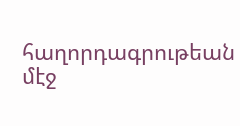հաղորդագրութեան մէջ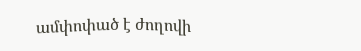ամփոփած է ժողովի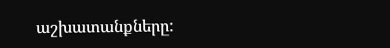աշխատանքները: